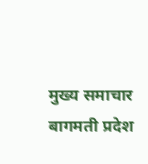मुख्य समाचार
बागमती प्रदेश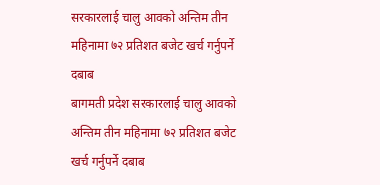सरकारलाई चालु आवको अन्तिम तीन महिनामा ७२ प्रतिशत बजेट खर्च गर्नुपर्ने दबाब
बागमती प्रदेश सरकारलाई चालु आवको अन्तिम तीन महिनामा ७२ प्रतिशत बजेट खर्च गर्नुपर्ने दबाब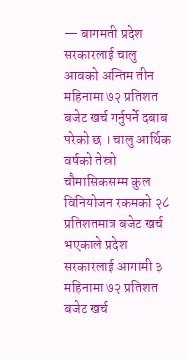— बागमती प्रदेश सरकारलाई चालु आवको अन्तिम तीन महिनामा ७२ प्रतिशत बजेट खर्च गर्नुपर्ने दबाब परेको छ । चालु आर्थिक वर्षको तेस्रो चौमासिकसम्म कुल विनियोजन रकमको २८ प्रतिशतमात्र बजेट खर्च भएकाले प्रदेश सरकारलाई आगामी ३ महिनामा ७२ प्रतिशत बजेट खर्च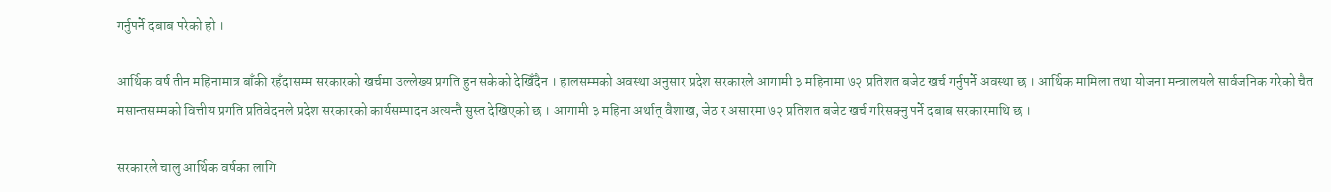गर्नुपर्ने दबाब परेको हो ।

आर्थिक वर्ष तीन महिनामात्र बाँकी रहँदासम्म सरकारको खर्चमा उल्लेख्य प्रगति हुन सकेको देखिँदैन । हालसम्मको अवस्था अनुसार प्रदेश सरकारले आगामी ३ महिनामा ७२ प्रतिशत बजेट खर्च गर्नुपर्ने अवस्था छ । आर्थिक मामिला तथा योजना मन्त्रालयले सार्वजनिक गरेको चैत मसान्तसम्मको वित्तीय प्रगति प्रतिवेदनले प्रदेश सरकारको कार्यसम्पादन अत्यन्तै सुस्त देखिएको छ । आगामी ३ महिना अर्थात् वैशाख, जेठ र असारमा ७२ प्रतिशत बजेट खर्च गरिसक्नु पर्ने दबाब सरकारमाथि छ ।

सरकारले चालु आर्थिक वर्षका लागि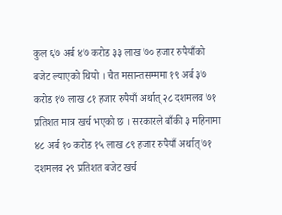कुल ६७ अर्ब ४७ करोड ३३ लाख ७० हजार रुपैयाँको बजेट ल्याएको थियो । चैत मसान्तसम्ममा १९ अर्ब ३७ करोड १७ लाख ८१ हजार रुपैयाँ अर्थात् २८ दशमलव ७१ प्रतिशत मात्र खर्च भएको छ । सरकारले बाँकी ३ महिनामा ४८ अर्ब १० करोड १५ लाख ८९ हजार रुपैयाँ अर्थात् ७१ दशमलव २९ प्रतिशत बजेट खर्च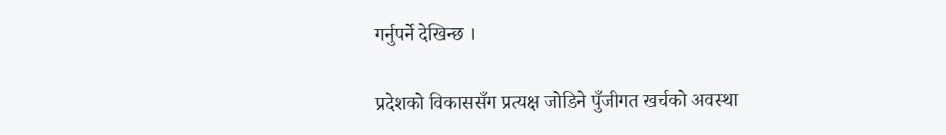गर्नुपर्ने देखिन्छ ।

प्रदेशको विकाससँग प्रत्यक्ष जोडिने पुँजीगत खर्चको अवस्था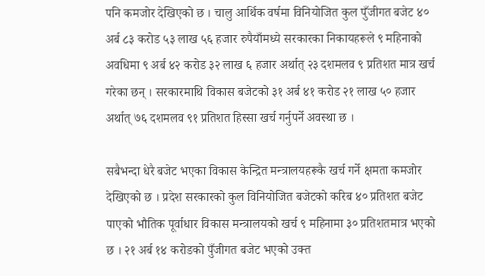पनि कमजोर देखिएको छ । चालु आर्थिक वर्षमा विनियोजित कुल पुँजीगत बजेट ४० अर्ब ८३ करोड ५३ लाख ५६ हजार रुपैयाँमध्ये सरकारका निकायहरूले ९ महिनाको अवधिमा ९ अर्ब ४२ करोड ३२ लाख ६ हजार अर्थात् २३ दशमलव ९ प्रतिशत मात्र खर्च गरेका छन् । सरकारमाथि विकास बजेटको ३१ अर्ब ४१ करोड २१ लाख ५० हजार अर्थात् ७६ दशमलव ९१ प्रतिशत हिस्सा खर्च गर्नुपर्ने अवस्था छ ।

सबैभन्दा धेरै बजेट भएका विकास केन्द्रित मन्त्रालयहरूकै खर्च गर्ने क्षमता कमजोर देखिएको छ । प्रदेश सरकारको कुल विनियोजित बजेटको करिब ४० प्रतिशत बजेट पाएको भौतिक पूर्वाधार विकास मन्त्रालयको खर्च ९ महिनामा ३० प्रतिशतमात्र भएको छ । २१ अर्ब १४ करोडको पुँजीगत बजेट भएको उक्त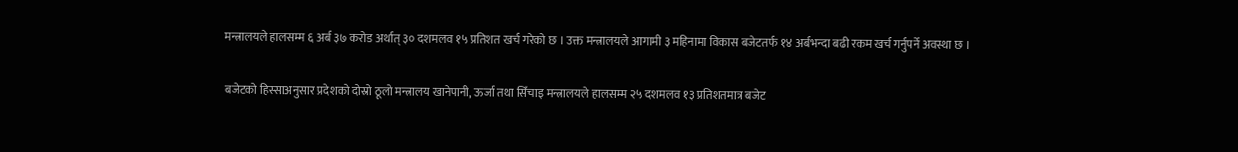मन्त्रालयले हालसम्म ६ अर्ब ३७ करोड अर्थात् ३० दशमलव १५ प्रतिशत खर्च गरेको छ । उक्त मन्त्रालयले आगामी ३ महिनामा विकास बजेटतर्फ १४ अर्बभन्दा बढी रकम खर्च गर्नुपर्ने अवस्था छ ।

बजेटको हिस्साअनुसार प्रदेशको दोस्रो ठूलो मन्त्रालय खानेपानी, ऊर्जा तथा सिँचाइ मन्त्रालयले हालसम्म २५ दशमलव १३ प्रतिशतमात्र बजेट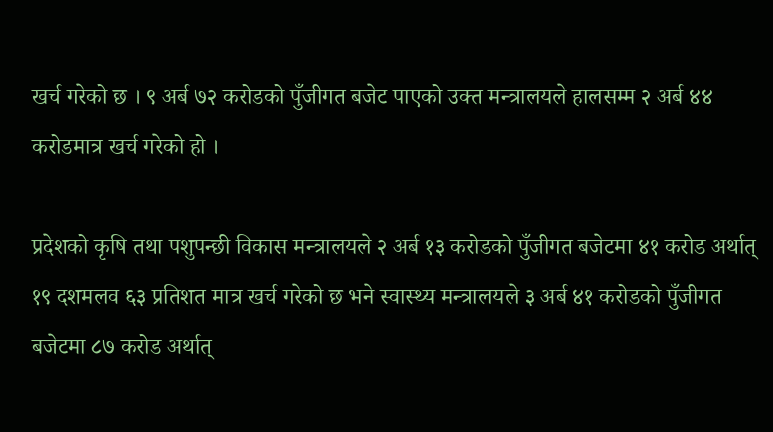खर्च गरेको छ । ९ अर्ब ७२ करोडको पुँजीगत बजेट पाएको उक्त मन्त्रालयले हालसम्म २ अर्ब ४४ करोडमात्र खर्च गरेको हो ।

प्रदेशको कृषि तथा पशुपन्छी विकास मन्त्रालयले २ अर्ब १३ करोडको पुँजीगत बजेटमा ४१ करोड अर्थात् १९ दशमलव ६३ प्रतिशत मात्र खर्च गरेको छ भने स्वास्थ्य मन्त्रालयले ३ अर्ब ४१ करोडको पुँजीगत बजेटमा ८७ करोड अर्थात्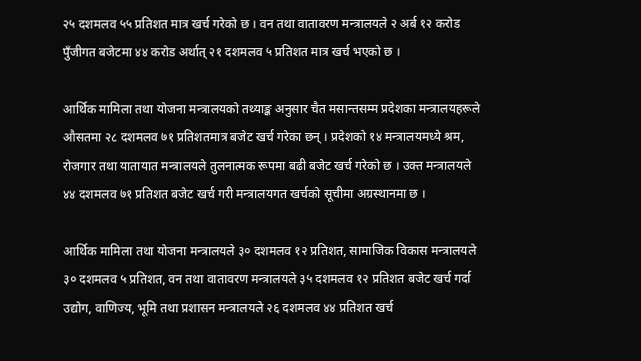२५ दशमलव ५५ प्रतिशत मात्र खर्च गरेको छ । वन तथा वातावरण मन्त्रालयले २ अर्ब १२ करोड पुँजीगत बजेटमा ४४ करोड अर्थात् २१ दशमलव ५ प्रतिशत मात्र खर्च भएको छ ।

आर्थिक मामिला तथा योजना मन्त्रालयको तथ्याङ्क अनुसार चैत मसान्तसम्म प्रदेशका मन्त्रालयहरूले औसतमा २८ दशमलव ७१ प्रतिशतमात्र बजेट खर्च गरेका छन् । प्रदेशको १४ मन्त्रालयमध्ये श्रम, रोजगार तथा यातायात मन्त्रालयले तुलनात्मक रूपमा बढी बजेट खर्च गरेको छ । उक्त मन्त्रालयले ४४ दशमलव ७१ प्रतिशत बजेट खर्च गरी मन्त्रालयगत खर्चको सूचीमा अग्रस्थानमा छ ।

आर्थिक मामिला तथा योजना मन्त्रालयले ३० दशमलव १२ प्रतिशत, सामाजिक विकास मन्त्रालयले ३० दशमलव ५ प्रतिशत, वन तथा वातावरण मन्त्रालयले ३५ दशमलव १२ प्रतिशत बजेट खर्च गर्दा उद्योग, वाणिज्य, भूमि तथा प्रशासन मन्त्रालयले २६ दशमलव ४४ प्रतिशत खर्च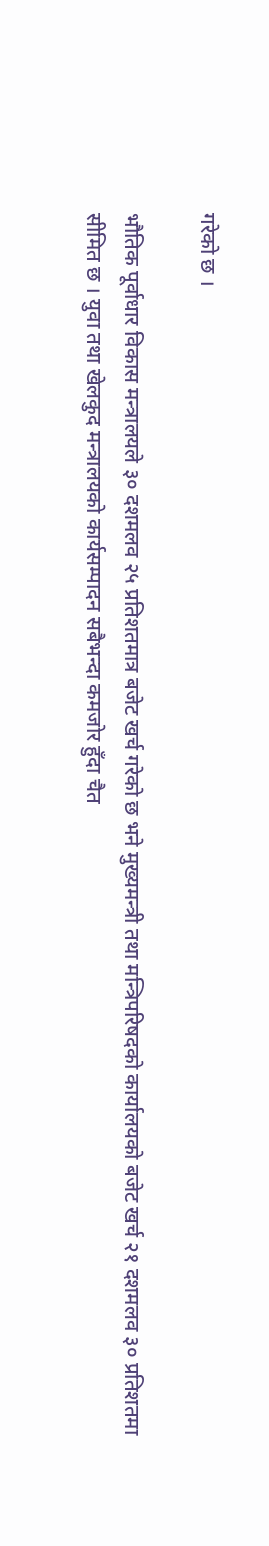गरेको छ ।

भौतिक पूर्वाधार विकास मन्त्रालयले ३० दशमलव २५ प्रतिशतमात्र बजेट खर्च गरेको छ भने मुख्यमन्त्री तथा मन्त्रिपरिषदको कार्यालयको बजेट खर्च २१ दशमलव ३० प्रतिशतमा सीमित छ । युवा तथा खेलकुद मन्त्रालयको कार्यसम्पादन सबैभन्दा कमजोर हुँदा चैत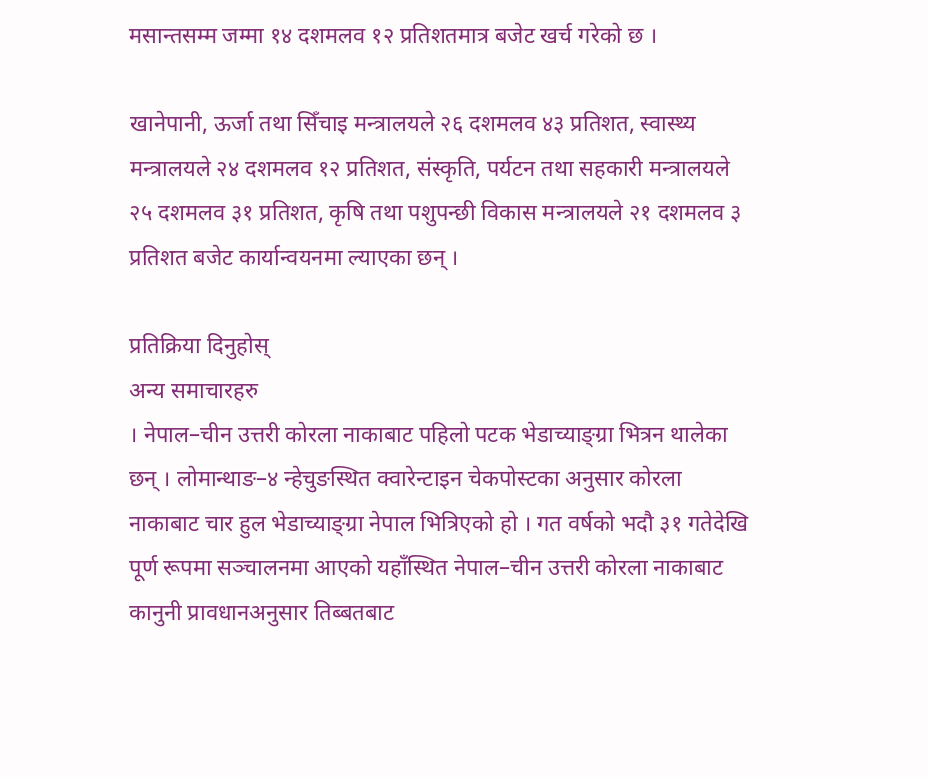मसान्तसम्म जम्मा १४ दशमलव १२ प्रतिशतमात्र बजेट खर्च गरेको छ ।

खानेपानी, ऊर्जा तथा सिँचाइ मन्त्रालयले २६ दशमलव ४३ प्रतिशत, स्वास्थ्य मन्त्रालयले २४ दशमलव १२ प्रतिशत, संस्कृति, पर्यटन तथा सहकारी मन्त्रालयले २५ दशमलव ३१ प्रतिशत, कृषि तथा पशुपन्छी विकास मन्त्रालयले २१ दशमलव ३ प्रतिशत बजेट कार्यान्वयनमा ल्याएका छन् ।

प्रतिक्रिया दिनुहोस्
अन्य समाचारहरु
। नेपाल–चीन उत्तरी कोरला नाकाबाट पहिलो पटक भेडाच्याङ्ग्रा भित्रन थालेका छन् । लोमान्थाङ–४ न्हेचुङस्थित क्वारेन्टाइन चेकपोस्टका अनुसार कोरला नाकाबाट चार हुल भेडाच्याङ्ग्रा नेपाल भित्रिएको हो । गत वर्षको भदौ ३१ गतेदेखि पूर्ण रूपमा सञ्चालनमा आएको यहाँस्थित नेपाल–चीन उत्तरी कोरला नाकाबाट कानुनी प्रावधानअनुसार तिब्बतबाट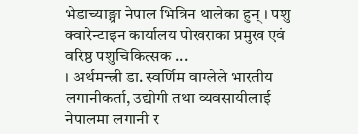भेडाच्याङ्ग्रा नेपाल भित्रिन थालेका हुन् । पशु क्वारेन्टाइन कार्यालय पोखराका प्रमुख एवं वरिष्ठ पशुचिकित्सक ...
। अर्थमन्त्री डा. स्वर्णिम वाग्लेले भारतीय लगानीकर्ता, उद्योगी तथा व्यवसायीलाई नेपालमा लगानी र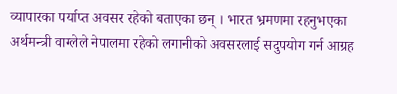व्यापारका पर्याप्त अवसर रहेको बताएका छन् । भारत भ्रमणमा रहनुभएका अर्थमन्त्री वाग्लेले नेपालमा रहेको लगानीको अवसरलाई सदुपयोग गर्न आग्रह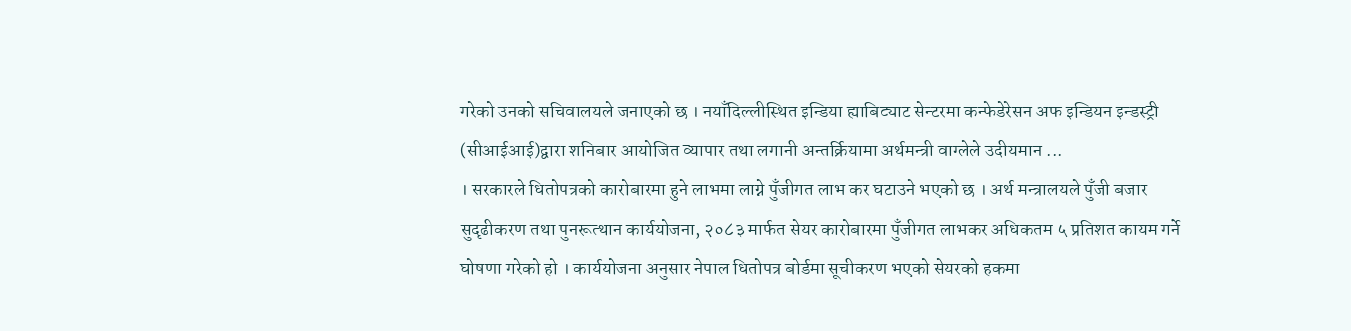गरेको उनको सचिवालयले जनाएको छ । नयाँदिल्लीस्थित इन्डिया ह्याबिट्याट सेन्टरमा कन्फेडेरेसन अफ इन्डियन इन्डस्ट्री (सीआईआई)द्वारा शनिबार आयोजित व्यापार तथा लगानी अन्तर्क्रियामा अर्थमन्त्री वाग्लेले उदीयमान ...
। सरकारले धितोपत्रको कारोबारमा हुने लाभमा लाग्ने पुँजीगत लाभ कर घटाउने भएको छ । अर्थ मन्त्रालयले पुँजी बजार सुदृढीकरण तथा पुनरूत्थान कार्ययोजना, २०८३ मार्फत सेयर कारोबारमा पुँजीगत लाभकर अधिकतम ५ प्रतिशत कायम गर्ने घोषणा गरेको हो । कार्ययोजना अनुसार नेपाल धितोपत्र बोर्डमा सूचीकरण भएको सेयरको हकमा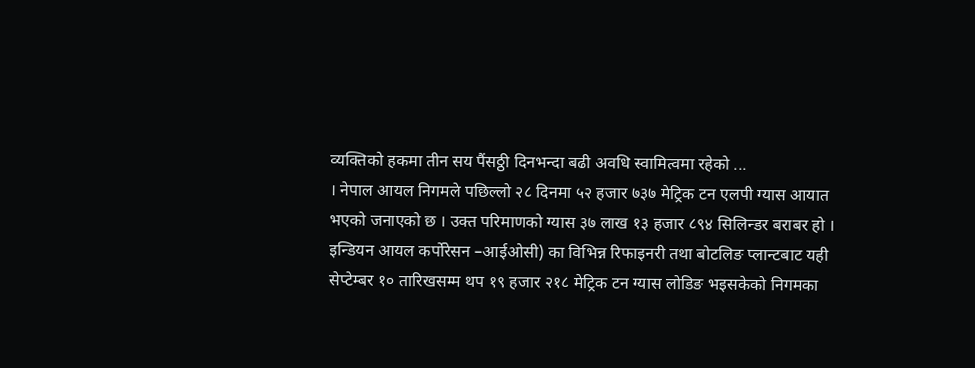व्यक्तिको हकमा तीन सय पैंसठ्ठी दिनभन्दा बढी अवधि स्वामित्वमा रहेको ...
। नेपाल आयल निगमले पछिल्लो २८ दिनमा ५२ हजार ७३७ मेट्रिक टन एलपी ग्यास आयात भएको जनाएको छ । उक्त परिमाणको ग्यास ३७ लाख १३ हजार ८९४ सिलिन्डर बराबर हो । इन्डियन आयल कर्पोरेसन –आईओसी) का विभिन्न रिफाइनरी तथा बोटलिङ प्लान्टबाट यही सेप्टेम्बर १० तारिखसम्म थप १९ हजार २१८ मेट्रिक टन ग्यास लोडिङ भइसकेको निगमका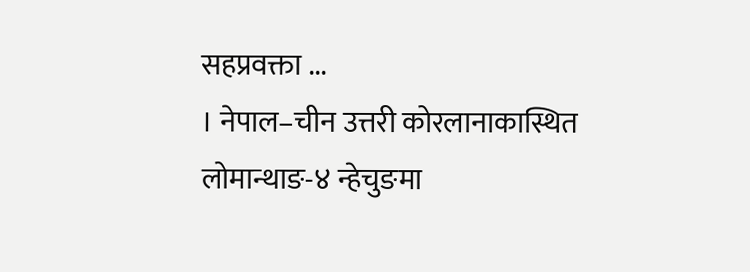सहप्रवक्ता ...
। नेपाल–चीन उत्तरी कोरलानाकास्थित लोमान्थाङ-४ न्हेचुङमा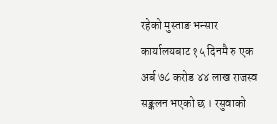रहेको मुस्ताङ भन्सार कार्यालयबाट १५ दिनमै रु एक अर्ब ७८ करोड ४४ लाख राजस्व सङ्कलन भएको छ । रसुवाको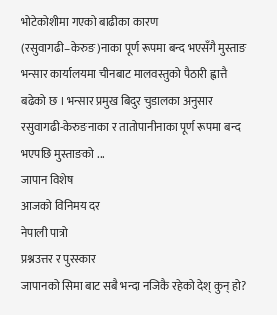भोटेकोशीमा गएको बाढीका कारण (रसुवागढी–केरुङ)नाका पूर्ण रूपमा बन्द भएसँगै मुस्ताङ भन्सार कार्यालयमा चीनबाट मालवस्तुको पैठारी ह्वात्तै बढेको छ । भन्सार प्रमुख बिदुर चुडालका अनुसार रसुवागढी-केरुङनाका र तातोपानीनाका पूर्ण रूपमा बन्द भएपछि मुस्ताङको ...
जापान विशेष
आजको विनिमय दर
नेपाली पात्रो
प्रश्नउत्तर र पुरस्कार
जापानको सिमा बाट सबै भन्दा नजिकै रहेको देश् कुन् हो?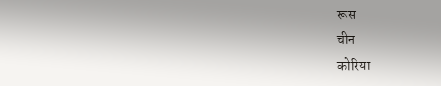रूस
चीन
कोरिया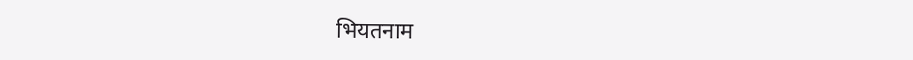भियतनाम